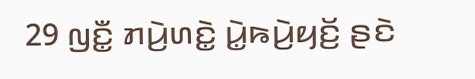29 ꤜꤢꤪ꤭ ꤊꤣꤧ꤬ꤛꤢꤧ꤭ ꤣꤧ꤭ꤒꤣꤧ꤬ꤟꤢꤩ꤬ ꤔꤢꤧ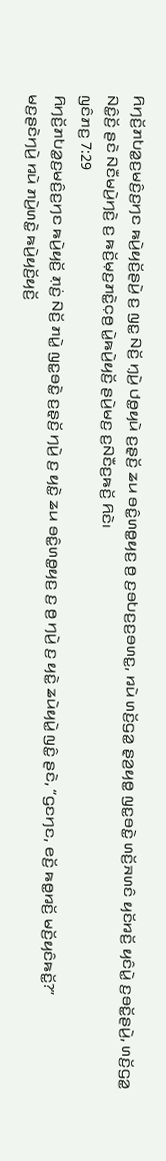ꤖꤚꤢꤩ꤬ꤊꤝꤤ꤭ꤢ꤬ꤗꤢꤨ꤬ꤢ꤬ꤚꤢ ꤒꤣꤧ꤬ꤟꤢꤩ꤬ꤔꤣꤧ꤬ ꤢ꤬ ꤜꤢ꤭ ꤡꤢꤩ꤬ ꤚ꤫ꤣꤧ꤬ ꤓꤥ꤭ꤟꤣꤧ ꤢ꤬ꤔ꤫ꤢꤩ꤬ ꤘꤣ ꤋꤢꤨ꤭ꤛꤥ꤭ꤟꤢ꤬ ꤥ꤬ ꤢ꤬ꤋꤝꤢ꤬ꤢ꤬ꤋꤛꤢ꤭, ꤙꤣꤧ ꤛꤢꤩ꤬ꤞꤤ꤭ ꤔ꤫ꤤ꤬ꤟꤥ꤭ ꤜꤢ꤭ꤋꤢꤧ꤭ ꤛꤢꤩ꤬ꤏꤛꤢꤨ ꤟꤢꤩꤙꤢꤩ꤬ ꤟꤢꤨꤣꤧ꤭ ꤢ꤬ꤋꤢꤩ꤭ꤔꤣꤧ꤬, ꤛꤢꤩ꤬ꤞꤤ꤭ ꤡꤢꤨ꤭ꤢꤩ꤬ ꤔꤢꤧ ꤡꤢꤪꤗꤣꤧ꤬ꤚꤢꤧ꤬ ꤢ꤬ ꤒꤢꤩ꤬ꤗ꤫ꤢ꤬ꤊꤢꤧ꤭ꤍ꤫ꤥ꤬ ꤣꤧ꤭ꤒꤣꤧ꤬ꤟꤢꤩ꤬ ꤔꤣꤧ꤬ꤗꤢ꤬ ꤢ꤬ꤡꤢꤪꤢ꤬ꤒꤢꤩ꤬ ꤖꤢꤧ꤯
ꤜꤢꤨꤊꤢ꤬ 7:29
ꤖꤚꤢꤩ꤬ꤊꤝꤤ꤭ꤢ꤬ꤗꤢꤨ꤬ꤢ꤬ꤚꤢ ꤒꤣꤧ꤬ꤟꤢꤩ꤬ ꤊ꤫ꤢꤦ꤬ ꤡꤢꤩ꤬ ꤊꤣꤧ꤭ ꤜꤢ꤭ꤋꤢꤧ꤭ ꤢ꤬ꤔ꤫ꤢꤩ꤬ ꤚꤣꤧ꤬ ꤢ꤬ ꤟꤢꤧ꤭ ꤘꤣ ꤋꤢꤨ꤭ꤛꤥ꤭ꤟꤢ꤬ ꤢ꤬ ꤥ꤬ ꤚꤣꤧ꤬ ꤢ꤬ ꤟꤢꤧ꤭ ꤘꤣꤧꤟꤣꤧ꤭ ꤜꤢꤨ꤭ ꤔꤢꤧ, “ꤞꤢꤚꤢ, ꤕꤢꤩ꤬ ꤒꤥ꤭ꤙꤢꤩ꤬ ꤗꤢꤩ꤬ꤟꤢꤨꤒꤢꤩ꤭?”
ꤗꤢ꤬ꤔꤢꤧꤚꤣꤧ꤬ ꤙꤣꤧ ꤊꤣꤧ꤬ꤛꤢꤧ꤭ ꤒꤣꤧ꤬ꤟꤢꤩ꤬ꤟꤢꤩ꤬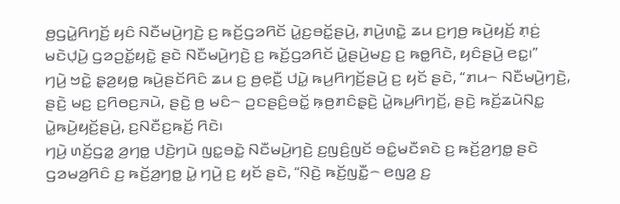ꤥ꤬ꤞꤣꤧ꤭ꤖꤚꤢꤩ꤬ ꤟꤢꤨ ꤡꤢꤪꤗꤣꤧ꤬ꤚꤢꤧ꤬ ꤢ꤬ ꤒꤢꤩ꤬ꤞꤤꤖꤢꤩ ꤣꤧ꤭ꤢ꤬ꤋꤢꤩ꤭ꤔꤣꤧ꤬, ꤊꤣꤧ꤬ꤛꤢꤧ꤭ ꤘꤣ ꤢ꤬ꤚꤥ꤬ ꤒꤣꤧ꤬ꤟꤢꤩ꤬ ꤊ꤫ꤢꤦ꤬ ꤗꤢꤧꤓ꤫ꤣꤧ꤬ ꤞꤤꤑꤢꤩ꤭ꤟꤢꤧ꤭ ꤔꤢꤧ ꤡꤢꤪꤗꤣꤧ꤬ꤚꤢꤧ꤬ ꤢ꤬ ꤒꤢꤩ꤬ꤞꤤꤖꤢꤩ ꤣꤧ꤭ꤔꤣꤧ꤬ꤗꤢ꤬ ꤢ꤬ ꤒꤥ꤭ꤖꤢꤧ, ꤟꤢꤨꤔꤣꤧ꤬ ꤕꤢ꤭꤯”
ꤚꤣꤧ꤬ ꤠꤢꤧ꤭ ꤔ꤫ꤤ꤬ꤟꤥ꤭ ꤒꤣꤧ꤬ꤔꤢꤩꤖꤢꤨ ꤘꤣ ꤢ꤬ ꤥ꤬ꤕ꤫ꤢꤪ꤬ ꤓꤣꤧ꤭ ꤒꤣ꤬ꤖꤚꤢꤩ꤬ꤔꤣꤧ꤬ ꤢ꤬ ꤟꤢꤩ ꤔꤢꤧ, “ꤊꤣ꤮ ꤡꤢꤪꤗꤣꤧ꤬ꤚꤢꤧ꤬, ꤔꤢꤧ꤬ ꤗꤢ꤬ ꤢ꤬ꤖꤥꤢ꤬ꤏꤣꤧ, ꤔꤢꤧ꤬ ꤥ꤬ ꤗꤢꤨ꤮ ꤑꤢꤔꤢꤨ꤬ꤋꤢꤩ꤭ ꤒ꤫ꤥ꤬ꤊꤢꤨꤔ꤫ꤢꤧ꤬ ꤣꤧ꤭ꤒꤣ꤬ꤖꤚꤢꤩ꤬, ꤔꤢꤧ꤬ ꤒꤢꤩ꤬ꤘꤣꤧꤡꤢ꤭ ꤣꤧ꤭ꤒꤣꤧ꤬ꤟꤢꤩ꤬ꤔꤣꤧ꤬, ꤢ꤬ꤡꤢꤪꤢ꤬ꤒꤢꤩ꤬ ꤖꤢꤧ꤯
ꤚꤣꤧ꤬ ꤛꤢꤩ꤬ꤞꤤ꤭ ꤤ꤬ꤚꤥ꤭ ꤓꤢꤧ꤬ꤚꤣꤧ ꤜꤢ꤭ꤋꤢꤧ꤭ ꤡꤢꤪꤗꤣꤧ꤬ꤚꤢꤧ꤬ ꤢ꤬ꤜꤢꤨ꤬ꤜꤢꤩ ꤋꤢꤨ꤭ꤗꤢꤪꤎꤢꤧ ꤢ꤬ ꤒꤢꤩ꤬ꤤ꤬ꤚꤥ꤭ ꤔꤢꤧ ꤞꤤꤗꤤ꤬ꤖꤢꤨ ꤢ꤬ ꤒꤢꤩ꤬ꤤ꤬ꤚꤥ꤭ ꤣꤧ꤭ ꤚꤣꤧ꤬ ꤢ꤬ ꤟꤢꤩ ꤔꤢꤧ, “ꤡ꤫ꤢꤧ꤬ ꤒꤢꤩ꤬ꤜꤢꤪ꤭꤮ ꤕꤜꤤ꤬ ꤢ꤬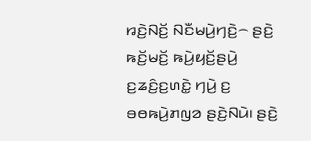ꤙꤢꤧ꤬ꤡꤢꤩ꤬ ꤡꤢꤪꤗꤣꤧ꤬ꤚꤢꤧ꤬꤮ ꤔꤢꤧ꤬ ꤒꤢꤩ꤬ꤗꤢꤩ꤬ ꤒꤣꤧ꤬ꤟꤢꤩ꤬ꤔꤣꤧ꤬ ꤢ꤬ꤘꤢꤨ꤬ꤢ꤬ꤛꤢꤧ꤭ ꤚꤣꤧ꤬ ꤢ꤬ ꤋꤥꤒꤣꤧ꤬ꤊꤜꤤ ꤔꤢꤧ꤬ꤡꤣꤧ꤯ ꤔꤢꤧ꤬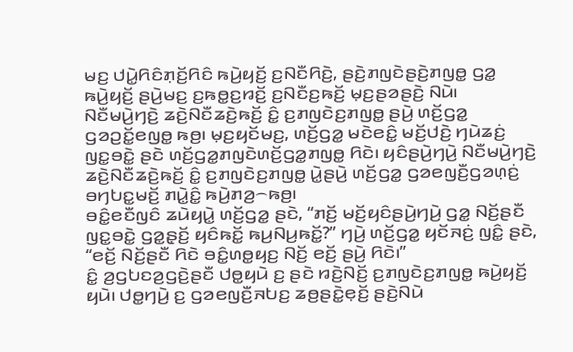ꤗꤢ꤬ ꤓꤣꤧ꤭ꤖꤢꤨꤊ꤫ꤢꤩ꤬ꤖꤢꤨ ꤒꤣꤧ꤬ꤟꤢꤩ꤬ ꤢ꤬ꤡꤢꤪꤖꤢꤧ꤬, ꤔꤢꤧ꤬ꤊꤜꤢꤧꤔꤢꤧ꤬ꤊꤜꤥ꤭ ꤞꤤ꤭ ꤒꤣꤧ꤬ꤟꤢꤩ꤬ ꤔꤣꤧ꤬ꤗꤢ꤬ ꤢ꤬ꤒꤥ꤭ꤢ꤬ꤙꤢꤩ꤬ ꤢ꤬ꤡꤢꤪꤢ꤬ꤒꤢꤩ꤬ ꤗ꤫ꤢ꤬ꤔꤤꤔꤢꤧ꤬ ꤡꤣꤧ꤯
ꤡꤢꤪꤗꤣꤧ꤬ꤚꤢꤧ꤬ ꤘꤢꤧ꤬ꤡꤢꤪꤘꤢꤧ꤬ꤒꤢꤩ꤬ ꤢꤨ꤭ ꤢ꤬ꤊꤜꤢꤧꤢ꤬ꤊꤜꤥ꤭ ꤔꤣꤧ꤬ ꤛꤢꤩ꤬ꤞꤤ꤭ ꤞꤤꤑꤢꤩ꤭ꤕꤜꤥ꤭ ꤒꤥ꤬꤯ ꤗ꤫ꤢ꤬ꤟꤢꤩꤗꤢ꤬, ꤛꤢꤩ꤬ꤞꤤ꤭ ꤗꤢꤧꤕꤢꤨ꤭ ꤗꤢꤩ꤬ꤓꤢꤧ꤬ ꤚꤣꤧꤘꤢꤦ꤬ ꤜꤢ꤭ꤋꤢꤧ꤭ ꤔꤢꤧ ꤛꤢꤩ꤬ꤞꤤ꤭ꤊꤜꤢꤧꤛꤢꤩ꤬ꤞꤤ꤭ꤊꤜꤥ꤭ ꤖꤢꤧ꤯ ꤟꤢꤨꤔꤣꤧ꤬ꤚꤣꤧ꤬ ꤡꤢꤪꤗꤣꤧ꤬ꤚꤢꤧ꤬ ꤘꤢꤧ꤬ꤡꤢꤪꤘꤢꤧ꤬ꤒꤢꤩ꤬ ꤢꤨ꤭ ꤢ꤬ꤊꤜꤢꤧꤢ꤬ꤊꤜꤥ꤭ ꤣꤧ꤭ꤔꤣꤧ꤬ ꤛꤢꤩ꤬ꤞꤤ꤭ ꤞꤤꤕꤜꤢꤪ꤬ꤞꤤꤛ꤫ꤢꤦ꤬ ꤋꤚꤝꤢ꤭ꤗꤢꤩ꤬ ꤊꤣꤧ꤭ꤢꤨ꤭ ꤒꤣꤧ꤬ꤊꤤ꤬꤮ꤒꤥ꤬꤯
ꤋꤢꤨ꤭ꤕꤢꤪꤜꤢꤨ ꤘꤣꤧꤟꤣꤧ꤭ ꤛꤢꤩ꤬ꤞꤤ꤭ ꤔꤢꤧ, “ꤊꤢꤩ꤬ ꤗꤢꤩ꤬ꤟꤢꤨꤔꤣꤧ꤬ꤚꤣꤧ꤬ ꤞꤤ꤭ ꤡꤢꤩ꤬ꤔꤢꤪ ꤜꤢ꤭ꤋꤢꤧ꤭ ꤞꤤ꤭ꤔ꤫ꤢꤩ꤬ ꤟꤢꤨꤒꤢꤩ꤭ ꤒꤣ꤬ꤡꤣ꤬ꤒꤢꤩ꤭?” ꤚꤣꤧ꤬ ꤛꤢꤩ꤬ꤞꤤ꤭ ꤟꤢꤩꤏꤢꤦ꤬ ꤜꤢꤨ꤭ ꤔꤢꤧ, “ꤕꤢꤩ꤬ ꤡꤢꤩ꤬ꤔꤢꤪ ꤖꤢꤧ ꤋꤢꤨ꤭ꤛꤥ꤭ꤟꤢ꤬ ꤡꤢꤩ꤬ ꤕꤢꤩ꤬ ꤔꤣꤧ꤬ ꤖꤢꤧ꤯”
ꤢꤨ꤭ ꤤ꤬ꤞꤝꤢꤤ꤬ꤞꤢꤧ꤬ꤔꤢꤪ ꤓꤥ꤭ꤟꤣꤧ ꤢ꤬ ꤔꤢꤧ ꤙꤢꤧ꤬ꤡꤢꤩ꤬ ꤢ꤬ꤊꤜꤢꤧꤢ꤬ꤊꤜꤥ꤭ ꤒꤣꤧ꤬ꤟꤢꤩ꤬ ꤟꤣꤧ꤯ ꤓꤥ꤭ꤚꤣꤧ꤬ ꤢ꤬ ꤞꤤꤕꤜꤢꤪ꤬ꤏꤝꤢ꤬ ꤘꤥ꤬ꤔꤢꤧ꤭ꤕ꤫ꤢꤩ꤬ ꤔꤢꤧ꤬ꤡꤣꤧ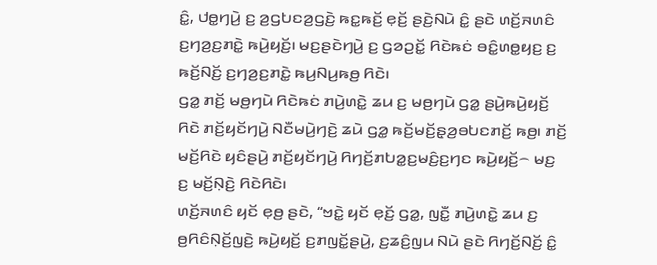ꤢꤨ꤭, ꤓꤥ꤭ꤚꤣꤧ꤬ ꤢ꤬ ꤤ꤬ꤞꤝꤢꤤ꤬ꤞꤢꤧ꤬ ꤒꤢ꤭ꤒꤢꤩ꤬ ꤕ꤫ꤢꤩ꤬ ꤔꤢꤧ꤬ꤡꤣꤧ ꤢꤨ꤭ ꤔꤢꤧ ꤛꤢꤩ꤬ꤏꤛꤢꤨ ꤢ꤬ꤚꤤ꤬ꤢ꤬ꤊꤢꤧ꤭ ꤒꤣꤧ꤬ꤟꤢꤩ꤬꤯ ꤗꤢ꤬ꤔꤢꤧꤚꤣꤧ꤬ ꤢ꤬ ꤞꤤꤑꤢꤩ꤭ ꤖꤢꤧꤒꤢꤦ ꤋꤢꤨ꤭ꤛꤥ꤭ꤟꤢ꤬ ꤢ꤬ ꤒꤢꤩ꤬ꤡꤢꤩ꤬ ꤢ꤬ꤚꤤ꤬ꤢ꤬ꤊꤢꤧ꤭ ꤒꤣ꤬ꤡꤣ꤬ꤒꤥ꤬ ꤖꤢꤧ꤯
ꤞꤤ꤭ ꤊꤢꤩ꤬ ꤗꤥ꤬ꤚꤣꤧ ꤖꤢꤧꤒꤢꤦ ꤊꤣꤧ꤬ꤛꤢꤧ꤭ ꤘꤣ ꤢ꤬ ꤗꤥ꤬ꤚꤣꤧ ꤞꤤ꤭ ꤔꤣꤧ꤬ꤒꤣꤧ꤬ꤟꤢꤩ꤬ ꤖꤢꤧ ꤊꤢꤩ꤬ꤟꤢꤩꤚꤣꤧ꤬ ꤡꤢꤪꤗꤣꤧ꤬ꤚꤢꤧ꤬ ꤘꤣꤧ ꤞꤤ꤭ ꤒꤢꤩ꤬ꤗꤢꤩ꤬ꤔ꤫ꤤ꤬ꤋꤝꤢꤊꤢꤩ꤬ ꤒꤥ꤬꤯ ꤊꤢꤩ꤬ ꤗꤢꤩ꤬ꤖꤢꤧ ꤟꤢꤨꤔꤣꤧ꤬ ꤊꤢꤩ꤬ꤟꤢꤩꤚꤣꤧ꤬ ꤖꤚꤢꤩ꤬ꤊꤝꤤ꤭ꤢ꤬ꤗꤢꤨ꤬ꤢ꤬ꤚꤢ ꤒꤣꤧ꤬ꤟꤢꤩ꤬꤮ ꤗꤢ꤬ ꤢ꤬ ꤗꤢꤩ꤬ꤡ꤫ꤢꤧ꤬ ꤖꤢꤧꤖꤢꤧ꤯
ꤛꤢꤩ꤬ꤏꤛꤢꤨ ꤟꤢꤩ ꤕ꤫ꤥ꤬ ꤔꤢꤧ, “ꤠꤢꤧ꤭ ꤟꤢꤩ ꤕ꤫ꤢꤩ꤬ ꤞꤤ꤭, ꤜꤢꤪ꤭ ꤊꤣꤧ꤬ꤛꤢꤧ꤭ ꤘꤣ ꤢ꤬ ꤥ꤬ꤖꤢꤨꤡ꤫ꤢꤩ꤬ꤜꤢꤧ꤬ ꤒꤣꤧ꤬ꤟꤢꤩ꤬ ꤢ꤬ꤊꤜꤢꤩ꤭ꤔꤣꤧ꤬, ꤢ꤬ꤘꤢꤨ꤬ꤜꤣ ꤡꤣꤧ ꤔꤢꤧ ꤖꤚꤢꤩ꤬ꤡꤢꤩ꤬ ꤢꤨ꤭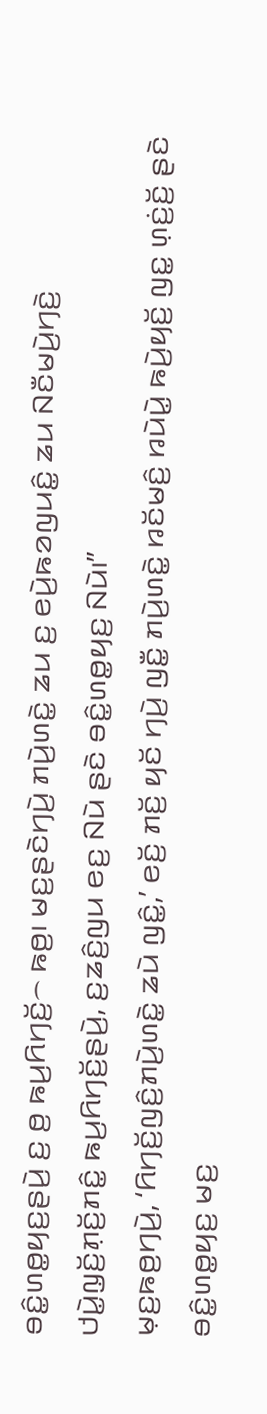ꤋꤢꤨ꤭ꤛꤥ꤭ꤟꤢ꤬ꤔꤣꤧ꤬ ꤢ꤬ ꤥ꤬ ꤒꤣ꤬ꤖꤚꤢꤩ꤬꤮ ꤒꤥ꤬꤯ ꤗꤢ꤬ꤔꤢꤧꤚꤣꤧ꤬ ꤊꤣꤧ꤬ꤛꤢꤧ꤭ ꤘꤣ ꤢ꤬ ꤕꤣꤧ꤬ꤒꤤꤜꤣꤢꤨ꤭ ꤘꤣ ꤡꤢꤪꤗꤣꤧ꤬ꤚꤢꤧ꤬ ꤓꤣꤧ꤭ꤜ꤫ꤢꤩ꤬ꤊ꤫ꤢꤩ꤬ꤊꤢꤨ꤭ ꤒꤣ꤬ꤖꤚꤢꤩ꤬ꤔꤣꤧ꤬, ꤢ꤬ꤘꤢꤨ꤬ꤜꤣ ꤕꤢ꤬ ꤡꤣꤧ ꤔꤢꤧ ꤋꤢꤨ꤭ꤛꤥ꤭ꤟꤢ꤬ ꤡꤣꤧ꤯”
ꤗ꤫ꤢ꤬ꤒꤥ꤬ꤚꤣꤧ꤬, ‘ꤖꤚꤢꤩ꤬ꤜꤢꤨ꤬ꤊꤣꤧ꤬ꤛꤢꤧ꤭ ꤘꤣꤧ ꤜꤢꤨ꤭,’ ꤕꤢꤩ꤬ ꤊꤢꤩ꤬ ꤟꤢꤩ ꤚꤣꤧ꤬ ꤜꤢꤪ꤭ ꤊꤣꤧ꤬ꤛꤢꤧ꤭ ꤙꤢꤩꤗꤢꤨ꤬ ꤙꤣꤧꤣꤧ꤭ ꤒꤣꤧ꤬ꤟꤢꤩ꤬ ꤜꤢ꤭ ꤛ꤫ꤢꤦ꤬ꤢꤩ꤬ ꤔꤢꤧ ꤋꤢꤨ꤭ꤛꤥ꤭ꤟꤢ꤬ ꤗꤢ꤬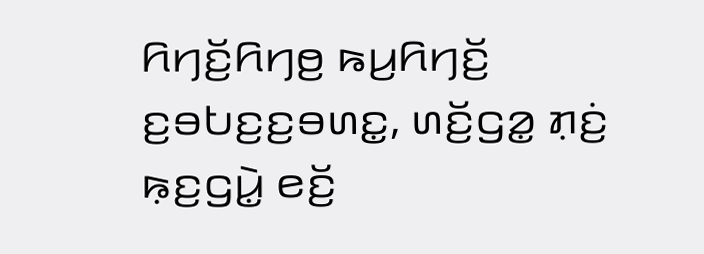ꤖꤚꤢꤩ꤬ꤖꤚꤥ꤬ ꤒꤣ꤬ꤖꤚꤢꤩ꤬ ꤢ꤬ꤋꤝꤢ꤬ꤢ꤬ꤋꤛꤢ꤭, ꤛꤢꤩ꤬ꤞꤤ꤭ ꤊ꤫ꤢꤦ꤬ ꤒ꤫ꤢ꤬ꤞꤣꤧ꤭ ꤕꤢꤩ꤬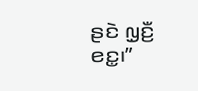ꤔꤢꤧ ꤜ꤫ꤢꤪ꤬ ꤕꤢ꤭꤯”